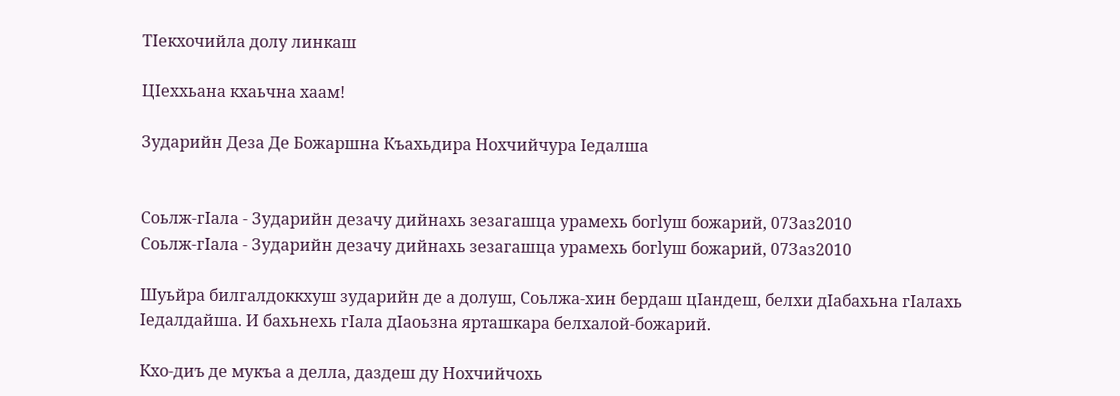ТIекхочийла долу линкаш

ЦIеххьана кхаьчна хаам!

Зударийн Деза Де Божаршна Къахьдира Нохчийчура Iедалша


Соьлж-гIала - Зударийн дезачу дийнахь зезагашца урамехь богlуш божарий, 07Заз2010
Соьлж-гIала - Зударийн дезачу дийнахь зезагашца урамехь богlуш божарий, 07Заз2010

Шуьйра билгалдоккхуш зударийн де а долуш, Соьлжа-хин бердаш цIандеш, белхи дIабахьна гIалахь Iедалдайша. И бахьнехь гIала дIаоьзна ярташкара белхалой-божарий.

Кхо-диъ де мукъа а делла, даздеш ду Нохчийчохь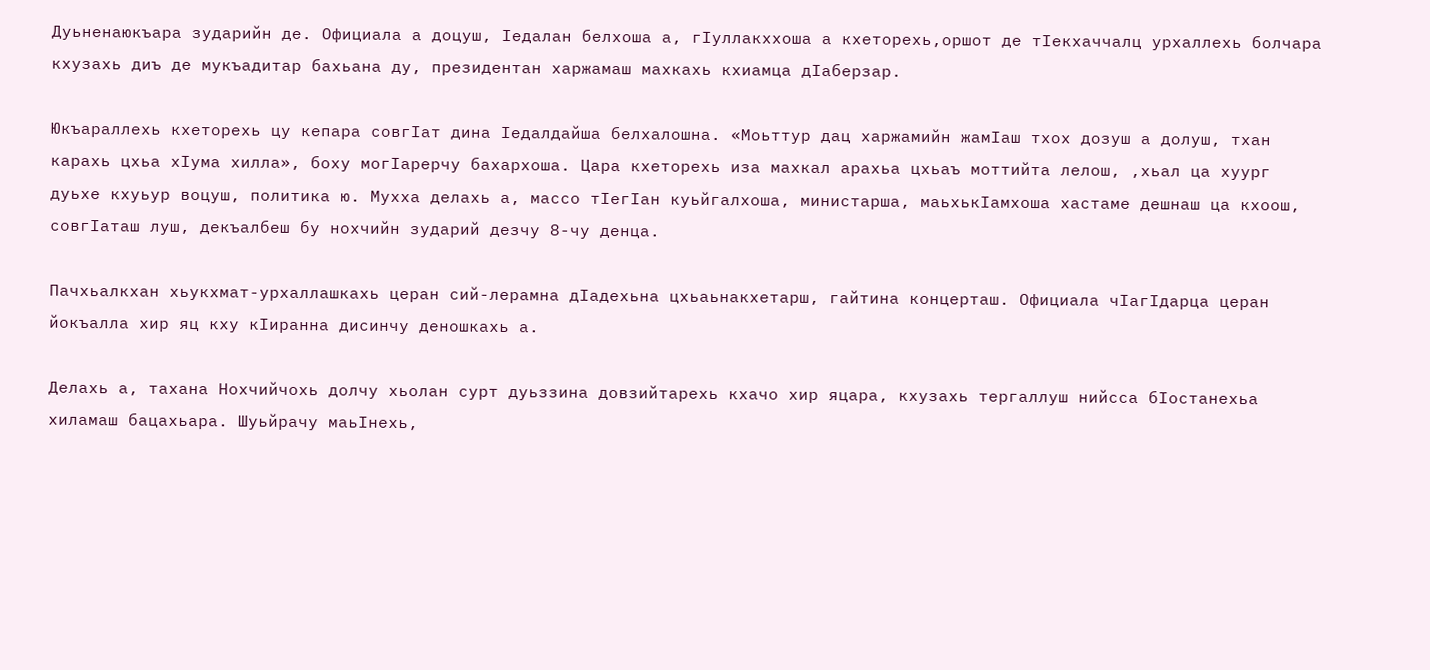Дуьненаюкъара зударийн де. Официала а доцуш, Iедалан белхоша а, гIуллакххоша а кхеторехь,оршот де тIекхаччалц урхаллехь болчара кхузахь диъ де мукъадитар бахьана ду, президентан харжамаш махкахь кхиамца дIаберзар.

Юкъараллехь кхеторехь цу кепара совгIат дина Iедалдайша белхалошна. «Моьттур дац харжамийн жамIаш тхох дозуш а долуш, тхан карахь цхьа хIума хилла», боху могIарерчу бахархоша. Цара кхеторехь иза махкал арахьа цхьаъ моттийта лелош, ,хьал ца хуург дуьхе кхуьур воцуш, политика ю. Мухха делахь а, массо тIегIан куьйгалхоша, министарша, маьхькIамхоша хастаме дешнаш ца кхоош, совгIаташ луш, декъалбеш бу нохчийн зударий дезчу 8-чу денца.

Пачхьалкхан хьукхмат-урхаллашкахь церан сий-лерамна дIадехьна цхьаьнакхетарш, гайтина концерташ. Официала чIагIдарца церан йокъалла хир яц кху кIиранна дисинчу деношкахь а.

Делахь а, тахана Нохчийчохь долчу хьолан сурт дуьззина довзийтарехь кхачо хир яцара, кхузахь тергаллуш нийсса бIостанехьа хиламаш бацахьара. Шуьйрачу маьIнехь,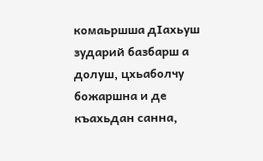комаьршша дIахьуш зударий базбарш а долуш, цхьаболчу божаршна и де къахьдан санна,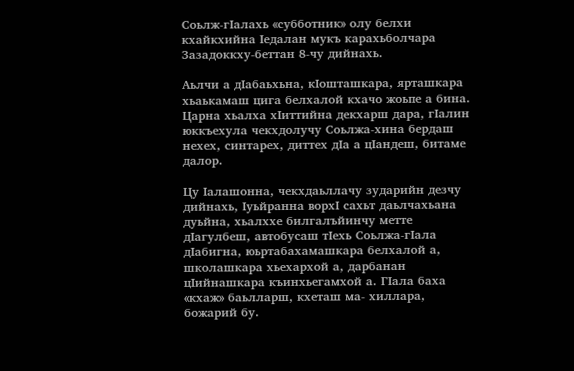Соьлж-гIалахь «субботник» олу белхи кхайкхийна Iедалан мукъ карахьболчара Зазадоккху-беттан 8-чу дийнахь.

Аьлчи а дIабаьхьна, кIошташкара, ярташкара хьаькамаш цига белхалой кхачо жоьпе а бина. Царна хьалха хIиттийна декхарш дара, гIалин юккъехула чекхдолучу Соьлжа-хина бердаш нехех, синтарех, диттех дIа а цIандеш, битаме далор.

Цу Iалашонна, чекхдаьллачу зударийн дезчу дийнахь, Iуьйранна ворхI сахьт даьлчахьана дуьйна, хьалххе билгалъйинчу метте дIагулбеш, автобусаш тIехь Соьлжа-гIала дIабигна, юьртабахамашкара белхалой а, школашкара хьехархой а, дарбанан цIийнашкара къинхьегамхой а. ГIала баха «кхаж» баьлларш, кхеташ ма- хиллара, божарий бу.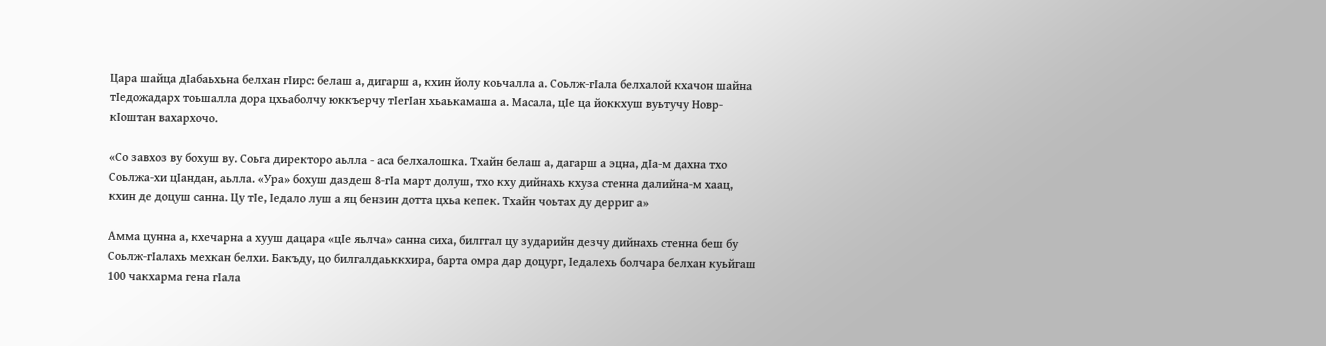Цара шайца дIабаьхьна белхан гIирс: белаш а, дигарш а, кхин йолу коьчалла а. Соьлж-гIала белхалой кхачон шайна тIедожадарх тоьшалла дора цхьаболчу юккъерчу тIегIан хьаькамаша а. Масала, цIе ца йоккхуш вуьтучу Новр-кIоштан вахархочо.

«Со завхоз ву бохуш ву. Соьга директоро аьлла - аса белхалошка. Тхайн белаш а, дагарш а эцна, дIа-м дахна тхо Соьлжа-хи цIандан, аьлла. «Ура» бохуш даздеш 8-гIа март долуш, тхо кху дийнахь кхуза стенна далийна-м хаац, кхин де доцуш санна. Цу тIе, Iедало луш а яц бензин дотта цхьа кепек. Тхайн чоьтах ду дерриг а»

Амма цунна а, кхечарна а хууш дацара «цIе яьлча» санна сиха, билггал цу зударийн дезчу дийнахь стенна беш бу Соьлж-гIалахь мехкан белхи. Бакъду, цо билгалдаьккхира, барта омра дар доцург, Iедалехь болчара белхан куьйгаш 100 чакхарма гена гIала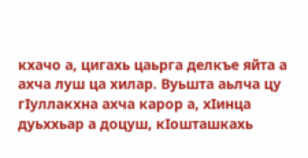кхачо а, цигахь цаьрга делкъе яйта а ахча луш ца хилар. Вуьшта аьлча цу гIуллакхна ахча карор а, хIинца дуьххьар а доцуш, кIошташкахь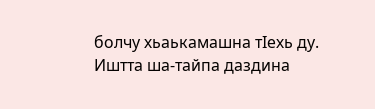болчу хьаькамашна тIехь ду. Иштта ша-тайпа даздина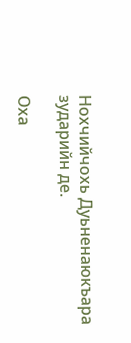Нохчийчохь Дуьненаюкъара зударийн де.

Оха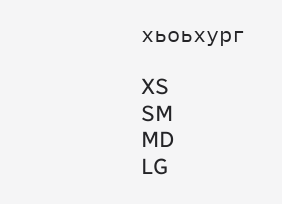хьоьхург

XS
SM
MD
LG